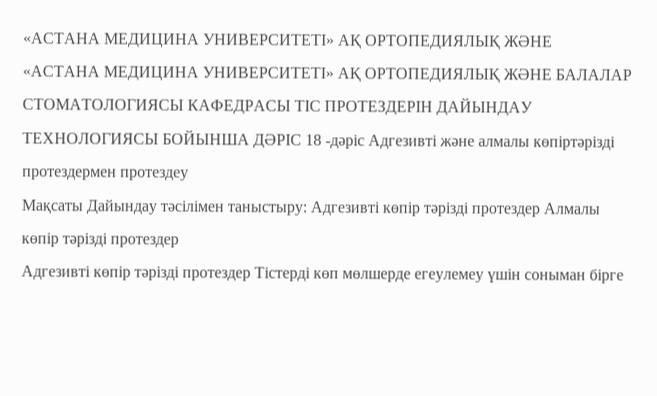«АСТАНА МЕДИЦИНА УНИВЕРСИТЕТІ» АҚ ОРТОПЕДИЯЛЫҚ ЖӘНЕ
«АСТАНА МЕДИЦИНА УНИВЕРСИТЕТІ» АҚ ОРТОПЕДИЯЛЫҚ ЖӘНЕ БАЛАЛАР СТОМАТОЛОГИЯСЫ КАФЕДРАСЫ ТІС ПРОТЕЗДЕРІН ДАЙЫНДАУ ТЕХНОЛОГИЯСЫ БОЙЫНША ДӘРІС 18 -дәріс Адгезивті және алмалы көпіртәрізді протездермен протездеу
Мақсаты Дайындау тәсілімен таныстыру: Адгезивті көпір тәрізді протездер Алмалы көпір тәрізді протездер
Адгезивті көпір тәрізді протездер Тістерді көп мөлшерде егеулемеу үшін соныман бірге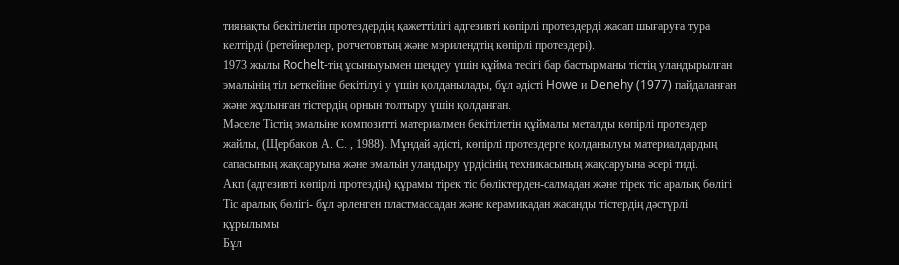тиянақты бекітілетін протездердің қажеттілігі адгезивті көпірлі протездерді жасап шығаруға тура келтірді (ретейнерлер, ротчетовтың және мэрилендтің көпірлі протездері).
1973 жылы Rochelt-тің ұсыныуымен шеңдеу үшін құйма тесігі бар бастырманы тістің уландырылған эмальінің тіл ьеткейіне бекітілуі у үшін қолданылады, бұл әдісті Howe и Denehy (1977) пайдаланған және жұлынған тістердің орнын толтыру үшін қолданған.
Мәселе Тістің эмальіне композитті материалмен бекітілетін құймалы металды көпірлі протездер жайлы, (Щербаков А. С. , 1988). Мұндай әдісті, көпірлі протездерге қолданылуы материалдардың сапасының жақсаруына және эмальін уландыру үрдісінің техникасының жақсаруына әсері тиді.
Акп (адгезивті көпірлі протездің) құрамы тірек тіс бөліктерден-салмадан және тірек тіс аралық бөлігі Тіс аралық бөлігі- бұл әрленген пластмассадан және керамикадан жасанды тістердің дәстүрлі құрылымы
Бұл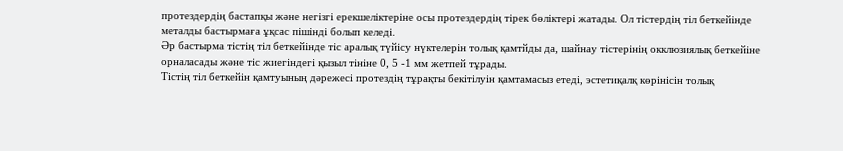протездердің бастапқы және негізгі ерекшеліктеріне осы протездердің тірек бөліктері жатады. Ол тістердің тіл беткейінде металды бастырмаға ұқсас пішінді болып келеді.
Әр бастырма тістің тіл беткейінде тіс аралық түйісу нүктелерін толық қамтйды да, шайнау тістерінің окклюзиялық беткейіне орналасады және тіс жиегіндегі қызыл тініне 0, 5 -1 мм жетпей тұрады.
Тістің тіл беткейін қамтуының дәрежесі протездің тұрақты бекітілуін қамтамасыз етеді, эстетиқалқ көрінісін толық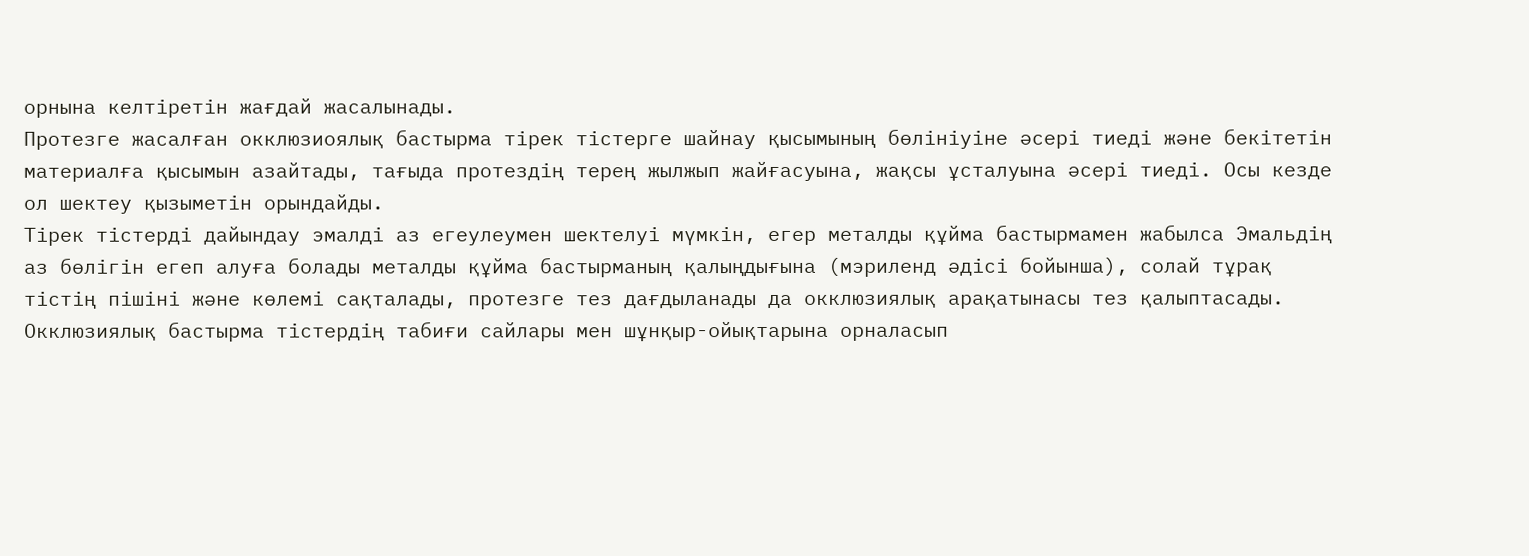орнына келтіретін жағдай жасалынады.
Протезге жасалған окклюзиоялық бастырма тірек тістерге шайнау қысымының бөлініуіне әсері тиеді және бекітетін материалға қысымын азайтады, тағыда протездің терең жылжып жайғасуына, жақсы ұсталуына әсері тиеді. Осы кезде ол шектеу қызыметін орындайды.
Тірек тістерді дайындау эмалді аз егеулеумен шектелуі мүмкін, егер металды құйма бастырмамен жабылса Эмальдің аз бөлігін егеп алуға болады металды құйма бастырманың қалыңдығына (мэриленд әдісі бойынша), солай тұрақ тістің пішіні және көлемі сақталады, протезге тез дағдыланады да окклюзиялық арақатынасы тез қалыптасады. Окклюзиялық бастырма тістердің табиғи сайлары мен шұнқыр-ойықтарына орналасып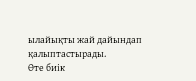ылайықты жай дайындап қалыптастырады.
Өте биік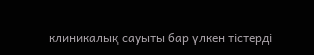клиникалық сауыты бар үлкен тістерді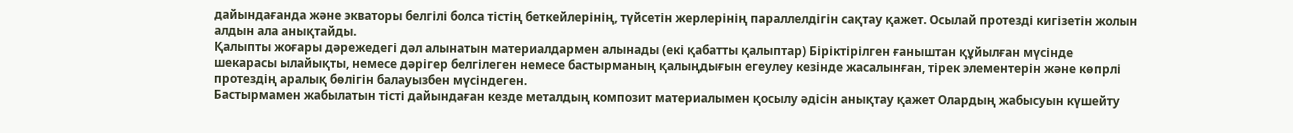дайындағанда және экваторы белгілі болса тістің беткейлерінің, түйсетін жерлерінің параллелдігін сақтау қажет. Осылай протезді кигізетін жолын алдын ала анықтайды.
Қалыпты жоғары дәрежедегі дәл алынатын материалдармен алынады (екі қабатты қалыптар) Біріктірілген ғаныштан құйылған мүсінде шекарасы ылайықты, немесе дәрігер белгілеген немесе бастырманың қалыңдығын егеулеу кезінде жасалынған, тірек элементерін және көпрлі протездің аралық бөлігін балауызбен мүсіндеген.
Бастырмамен жабылатын тісті дайындаған кезде металдың композит материалымен қосылу әдісін анықтау қажет Олардың жабысуын күшейту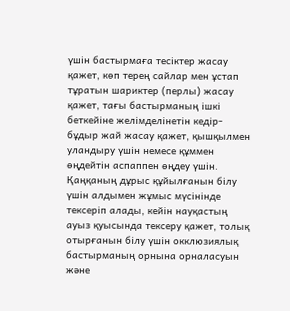үшін бастырмаға тесіктер жасау қажет, көп терең сайлар мен ұстап тұратын шариктер (перлы) жасау қажет, тағы бастырманың ішкі беткейіне желімделінетін кедір-бұдыр жай жасау қажет, қышқылмен уландыру үшін немесе құммен өңдейтін аспаппен өңдеу үшін.
Қаңқаның дұрыс құйылғанын білу үшін алдымен жұмыс мүсінінде тексеріп алады, кейін науқастың ауыз қуысында тексеру қажет, толық отырғанын білу үшін окклюзиялық бастырманың орнына орналасуын және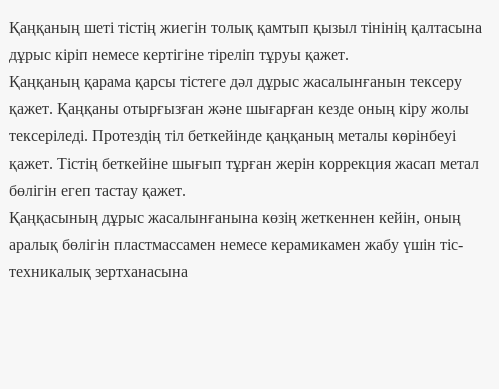Қаңқаның шеті тістің жиегін толық қамтып қызыл тінінің қалтасына дұрыс кіріп немесе кертігіне тіреліп тұруы қажет.
Қаңқаның қарама қарсы тістеге дәл дұрыс жасалынғанын тексеру қажет. Қаңқаны отырғызған және шығарған кезде оның кіру жолы тексеріледі. Протездің тіл беткейінде қаңқаның металы көрінбеуі қажет. Тістің беткейіне шығып тұрған жерін коррекция жасап метал бөлігін егеп тастау қажет.
Қаңқасының дұрыс жасалынғанына көзің жеткеннен кейін, оның аралық бөлігін пластмассамен немесе керамикамен жабу үшін тіс-техникалық зертханасына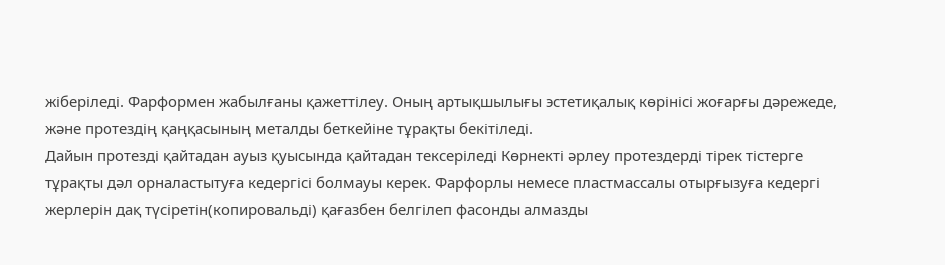жіберіледі. Фарформен жабылғаны қажеттілеу. Оның артықшылығы эстетиқалық көрінісі жоғарғы дәрежеде, және протездің қаңқасының металды беткейіне тұрақты бекітіледі.
Дайын протезді қайтадан ауыз қуысында қайтадан тексеріледі Көрнекті әрлеу протездерді тірек тістерге тұрақты дәл орналастытуға кедергісі болмауы керек. Фарфорлы немесе пластмассалы отырғызуға кедергі жерлерін дақ түсіретін(копировальді) қағазбен белгілеп фасонды алмазды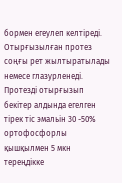бормен егеулеп келтіреді.
Отырғызылған протез соңғы рет жылтыратылады немесе глазурленеді. Протезді отырғызып бекітер алдында егелген тірек тіс эмальін 30 -50% ортофосфорлы қышқылмен 5 мкн тереңдікке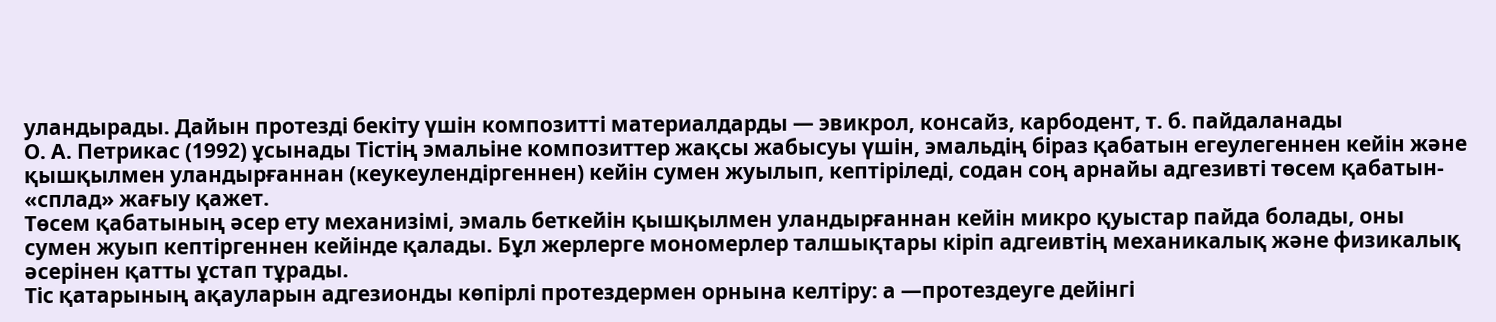уландырады. Дайын протезді бекіту үшін композитті материалдарды — эвикрол, консайз, карбодент, т. б. пайдаланады
О. А. Петрикас (1992) ұсынады Тістің эмальіне композиттер жақсы жабысуы үшін, эмальдің біраз қабатын егеулегеннен кейін және қышқылмен уландырғаннан (кеукеулендіргеннен) кейін сумен жуылып, кептіріледі, содан соң арнайы адгезивті төсем қабатын- «сплад» жағыу қажет.
Төсем қабатының әсер ету механизімі, эмаль беткейін қышқылмен уландырғаннан кейін микро қуыстар пайда болады, оны сумен жуып кептіргеннен кейінде қалады. Бұл жерлерге мономерлер талшықтары кіріп адгеивтің механикалық және физикалық әсерінен қатты ұстап тұрады.
Тіс қатарының ақауларын адгезионды көпірлі протездермен орнына келтіру: а —протездеуге дейінгі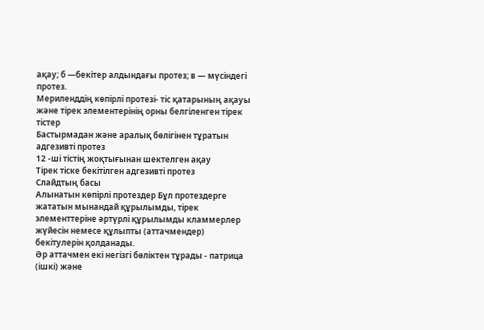ақау; б —бекітер алдындағы протез; в — мүсіндегі протез.
Мериленддің көпірлі протезі- тіс қатарының ақауы және тірек элементерінің орны белгіленген тірек тістер
Бастырмадан және аралық бөлігінен тұратын адгезивті протез
12 -ші тістің жоқтығынан шектелген ақау
Тірек тіске бекітілген адгезивті протез
Слайдтың басы
Алынатын көпірлі протездер Бұл протездерге жататын мынандай құрылымды, тірек элементтеріне әртүрлі құрылымды кламмерлер жүйесін немесе құлыпты (аттачмендер) бекітулерін қолданады.
Әр аттачмен екі негізгі бөліктен тұрады - патрица (ішкі) және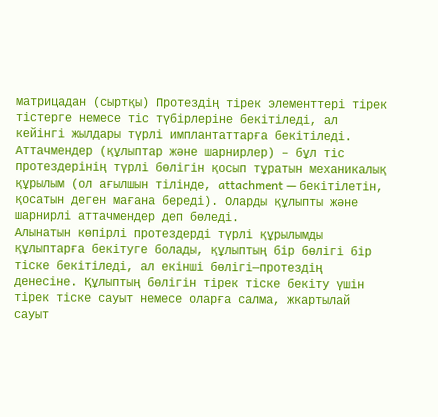матрицадан (сыртқы) Протездің тірек элементтері тірек тістерге немесе тіс түбірлеріне бекітіледі, ал кейінгі жылдары түрлі имплантаттарға бекітіледі. Аттачмендер (құлыптар және шарнирлер) – бұл тіс протездерінің түрлі бөлігін қосып тұратын механикалық құрылым (ол ағылшын тілінде, attachment — бекітілетін, қосатын деген мағана береді). Оларды құлыпты және шарнирлі аттачмендер деп бөледі.
Алынатын көпірлі протездерді түрлі құрылымды құлыптарға бекітуге болады, құлыптың бір бөлігі бір тіске бекітіледі, ал екінші бөлігі—протездің денесіне. Құлыптың бөлігін тірек тіске бекіту үшін тірек тіске сауыт немесе оларға салма, жкартылай сауыт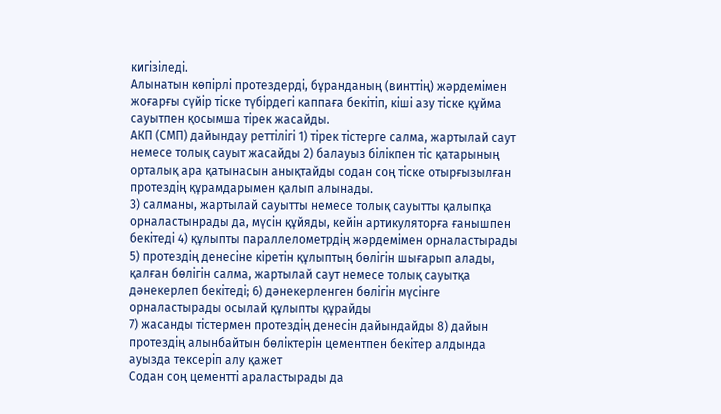кигізіледі.
Алынатын көпірлі протездерді, бұранданың (винттің) жәрдемімен жоғарғы сүйір тіске түбірдегі каппаға бекітіп, кіші азу тіске құйма сауытпен қосымша тірек жасайды.
АКП (СМП) дайындау реттілігі 1) тірек тістерге салма, жартылай саут немесе толық сауыт жасайды 2) балауыз білікпен тіс қатарының орталық ара қатынасын анықтайды содан соң тіске отырғызылған протездің құрамдарымен қалып алынады.
3) салманы, жартылай сауытты немесе толық сауытты қалыпқа орналастынрады да, мүсін құйяды, кейін артикуляторға ғанышпен бекітеді 4) құлыпты параллелометрдің жәрдемімен орналастырады
5) протездің денесіне кіретін құлыптың бөлігін шығарып алады, қалған бөлігін салма, жартылай саут немесе толық сауытқа дәнекерлеп бекітеді; 6) дәнекерленген бөлігін мүсінге орналастырады осылай құлыпты құрайды
7) жасанды тістермен протездің денесін дайындайды 8) дайын протездің алынбайтын бөліктерін цементпен бекітер алдында ауызда тексеріп алу қажет
Содан соң цементті араластырады да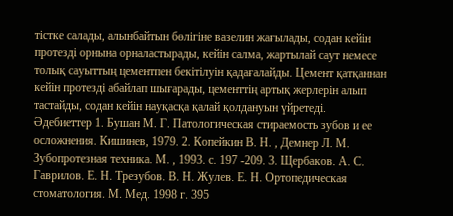тістке салады, алынбайтын бөлігіне вазелин жағылады, содан кейін протезді орнына орналастырады, кейін салма, жартылай саут немесе толық сауыттың цементпен бекітілуін қадағалайды. Цемент қатқаннан кейін протезді абайлап шығарады, цементтің артық жерлерін алып тастайды, содан кейін науқасқа қалай қолдануын үйретеді.
Әдебиеттер 1. Бушан М. Г. Патологическая стираемость зубов и ее осложнения. Кишинев, 1979. 2. Копейкин В. Н. , Демнер Л. М. Зубопротезная техника. М. , 1993. с. 197 -209. 3. Щербаков. А. С. Гаврилов. Е. Н. Трезубов. В. Н. Жулев. Е. Н. Ортопедическая стоматология. М. Мед. 1998 г. 395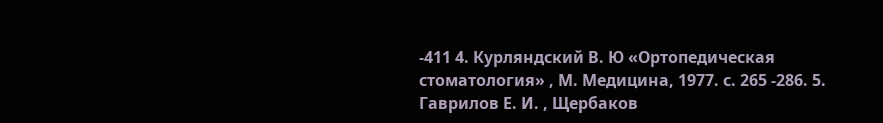-411 4. Курляндский В. Ю «Ортопедическая стоматология» , М. Медицина, 1977. с. 265 -286. 5. Гаврилов Е. И. , Щербаков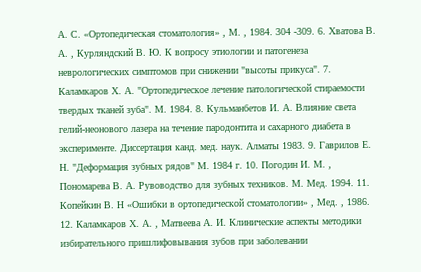А. С. «Ортопедическая стоматология» , М. , 1984. 304 -309. 6. Хватова В. А. , Курляндский В. Ю. К вопросу этиологии и патогенеза неврологических симптомов при снижении "высоты прикуса". 7. Каламкаров Х. А. "Ортопедическое лечение патологической стираемости твердых тканей зуба". М. 1984. 8. Кульманбетов И. А. Влияние света гелий-неонового лазера на течение пародонтита и сахарного диабета в эксперименте. Диссертация канд. мед. наук. Алматы 1983. 9. Гаврилов Е. Н. "Деформация зубных рядов" М. 1984 г. 10. Погодин И. М. , Пономарева В. А. Рувоводство для зубных техников. М. Мед. 1994. 11. Копейкин В. Н «Ошибки в ортопедической стоматологии» , Мед. , 1986. 12. Каламкаров Х. А. , Матвеева А. И. Клинические аспекты методики избирательного пришлифовывания зубов при заболевании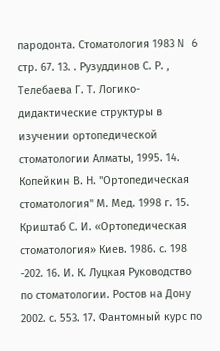пародонта. Стоматология 1983 N 6 стр. 67. 13. . Рузуддинов С. Р. , Телебаева Г. Т. Логико-дидактические структуры в изучении ортопедической стоматологии Алматы, 1995. 14. Копейкин В. Н. "Ортопедическая стоматология" М. Мед. 1998 г. 15. Криштаб С. И. «Ортопедическая стоматология» Киев. 1986. с. 198 -202. 16. И. К. Луцкая Руководство по стоматологии. Ростов на Дону 2002. с. 553. 17. Фантомный курс по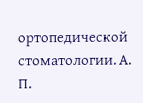ортопедической стоматологии. А. П.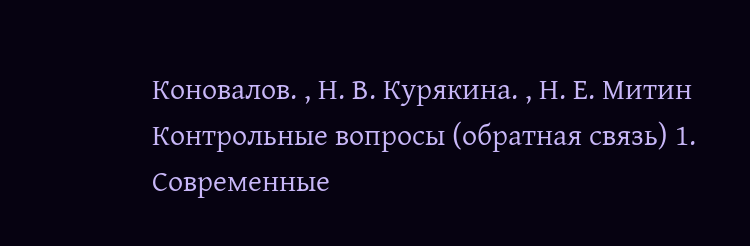Коновалов. , Н. В. Курякина. , Н. Е. Митин
Контрольные вопросы (обратная связь) 1. Современные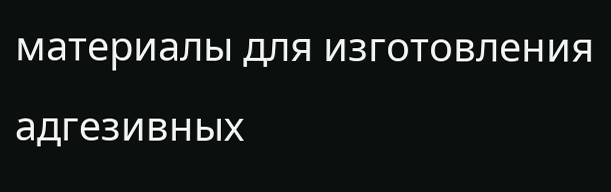материалы для изготовления адгезивных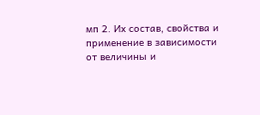мп 2. Их состав, свойства и применение в зависимости от величины и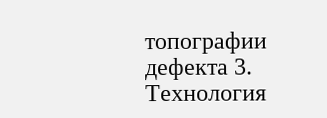топографии дефекта 3. Технология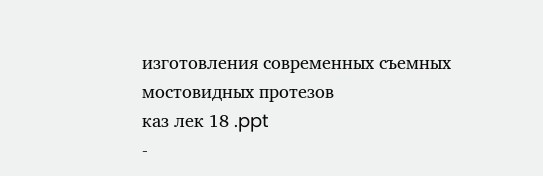изготовления современных съемных мостовидных протезов
каз лек 18 .ppt
-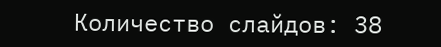Количество слайдов: 38